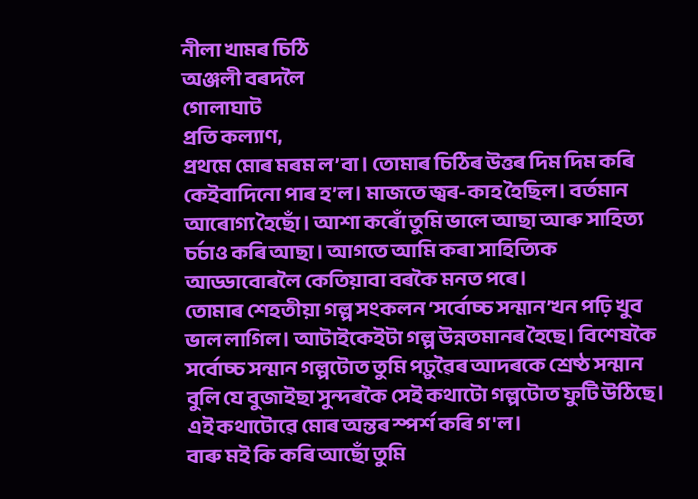নীলা খামৰ চিঠি
অঞ্জলী বৰদলৈ
গোলাঘাট
প্ৰতি কল্যাণ,
প্ৰথমে মোৰ মৰম ল’বা। তোমাৰ চিঠিৰ উত্তৰ দিম দিম কৰি কেইবাদিনো পাৰ হ’ল। মাজতে জ্বৰ-কাহ হৈছিল। বৰ্তমান আৰোগ্য হৈছোঁ। আশা কৰোঁ তুমি ভালে আছা আৰু সাহিত্য চৰ্চাও কৰি আছা। আগতে আমি কৰা সাহিত্যিক আড্ডাবোৰলৈ কেতিয়াবা বৰকৈ মনত পৰে।
তোমাৰ শেহতীয়া গল্প সংকলন ‘সৰ্বোচ্চ সন্মান’খন পঢ়ি খুব ভাল লাগিল। আটাইকেইটা গল্প উন্নতমানৰ হৈছে। বিশেষকৈ সৰ্বোচ্চ সন্মান গল্পটোত তুমি পঢ়ুৱৈৰ আদৰকে শ্ৰেষ্ঠ সন্মান বুলি যে বুজাইছা সুন্দৰকৈ সেই কথাটো গল্পটোত ফুটি উঠিছে। এই কথাটোৱে মোৰ অন্তৰ স্পৰ্শ কৰি গ'ল।
বাৰু মই কি কৰি আছোঁ তুমি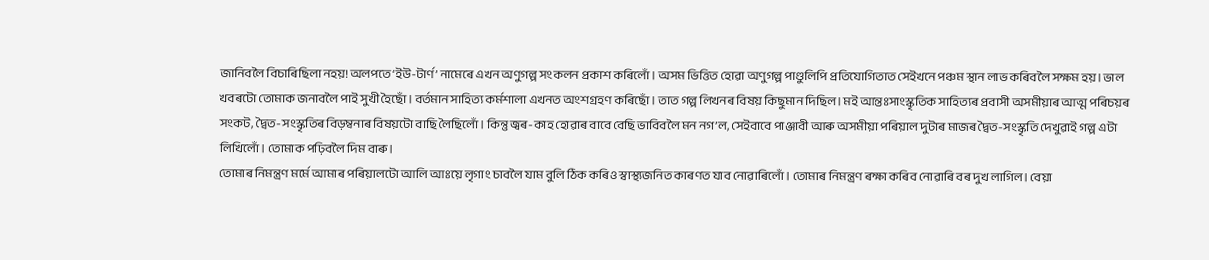জানিবলৈ বিচাৰিছিলা নহয়! অলপতে ‘ইউ-টাৰ্ণ’ নামেৰে এখন অণুগল্প সংকলন প্ৰকাশ কৰিলোঁ। অসম ভিত্তিত হোৱা অণুগল্প পাণ্ডুলিপি প্ৰতিযোগিতাত সেইখনে পঞ্চম স্থান লাভ কৰিবলৈ সক্ষম হয়। ভাল খবৰটো তোমাক জনাবলৈ পাই সুখী হৈছোঁ। বৰ্তমান সাহিত্য কৰ্মশালা এখনত অংশগ্ৰহণ কৰিছোঁ। তাত গল্প লিখনৰ বিষয় কিছুমান দিছিল। মই আন্তঃসাংস্কৃতিক সাহিত্যৰ প্ৰবাসী অসমীয়াৰ আত্ম পৰিচয়ৰ সংকট, দ্বৈত-সংস্কৃতিৰ বিড়ম্বনাৰ বিষয়টো বাছি লৈছিলোঁ। কিন্তু জ্বৰ-কাহ হোৱাৰ বাবে বেছি ভাবিবলৈ মন নগ’ল, সেইবাবে পাঞ্জাবী আৰু অসমীয়া পৰিয়াল দুটাৰ মাজৰ দ্বৈত-সংস্কৃতি দেখুৱাই গল্প এটা লিখিলোঁ। তোমাক পঢ়িবলৈ দিম বাৰু।
তোমাৰ নিমন্ত্ৰণ মৰ্মে আমাৰ পৰিয়ালটো আলি আঃয়ে লৃগাং চাবলৈ যাম বুলি ঠিক কৰিও স্বাস্থ্যজনিত কাৰণত যাব নোৱাৰিলোঁ। তোমাৰ নিমন্ত্ৰণ ৰক্ষা কৰিব নোৱাৰি বৰ দুখ লাগিল। বেয়া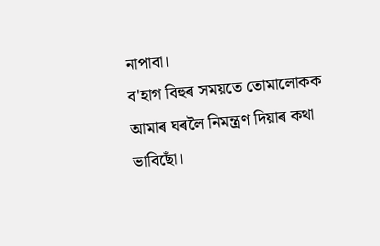নাপাবা।
ব'হাগ বিহুৰ সময়তে তোমালোকক আমাৰ ঘৰলৈ নিমন্ত্ৰণ দিয়াৰ কথা ভাবিছোঁ।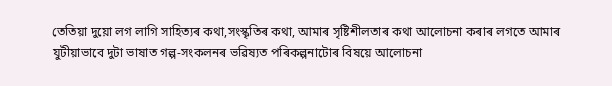তেতিয়া দুয়ো লগ লাগি সাহিত্যৰ কথা,সংস্কৃতিৰ কথা, আমাৰ সৃষ্টিশীলতাৰ কথা আলোচনা কৰাৰ লগতে আমাৰ যুটীয়াভাবে দুটা ভাষাত গল্প-সংকলনৰ ভৱিষ্যত পৰিকল্পনাটোৰ বিষয়ে আলোচনা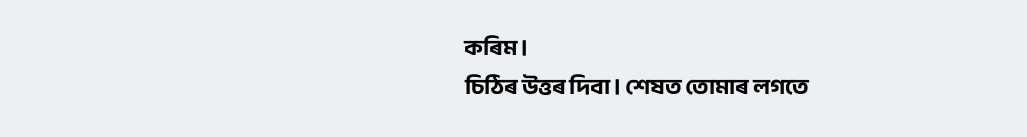কৰিম।
চিঠিৰ উত্তৰ দিবা। শেষত তোমাৰ লগতে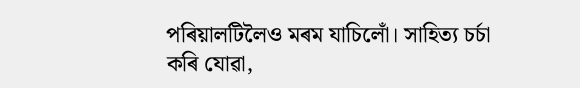পৰিয়ালটিলৈও মৰম যাচিলোঁ। সাহিত্য চৰ্চা কৰি যোৱা,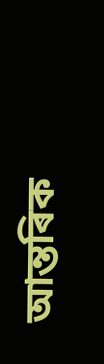আন্তৰিক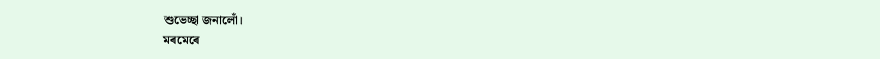শুভেচ্ছা জনালোঁ।
মৰমেৰে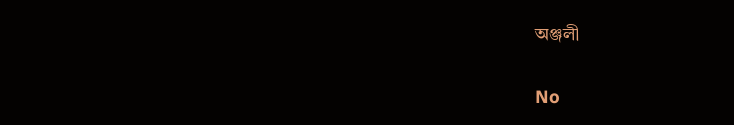অঞ্জলী


No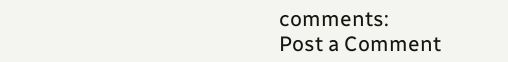comments:
Post a Comment